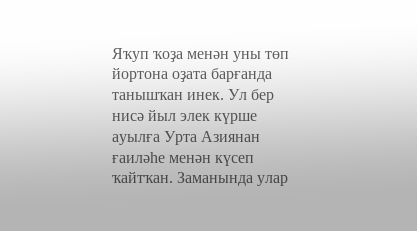Яҡуп ҡоҙа менән уны төп йортона оҙата барғанда танышҡан инек. Ул бер нисә йыл элек күрше ауылға Урта Азиянан ғаиләһе менән күсеп ҡайтҡан. Заманында улар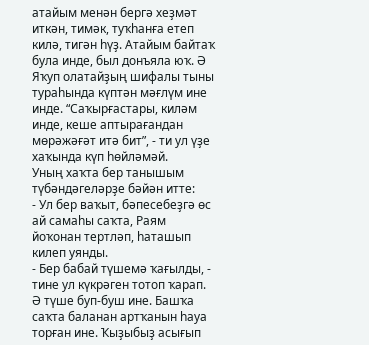атайым менән бергә хеҙмәт иткән, тимәк, туҡһанға етеп килә, тигән һүҙ. Атайым байтаҡ була инде, был донъяла юҡ. Ә Яҡуп олатайҙың шифалы тыны тураһында күптән мәғлүм ине инде. “Саҡырғастары, киләм инде, кеше аптырағандан мөрәжәғәт итә бит”, - ти ул үҙе хаҡында күп һөйләмәй.
Уның хаҡта бер танышым түбәндәгеләрҙе бәйән итте:
- Ул бер ваҡыт, бәпесебеҙгә өс ай самаһы саҡта, Раям йоҡонан тертләп, һаташып килеп уянды.
- Бер бабай түшемә ҡағылды, - тине ул күкрәген тотоп ҡарап.
Ә түше буп-буш ине. Башҡа саҡта баланан артҡанын һауа торған ине. Ҡыҙыбыҙ асығып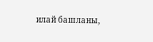илай башланы,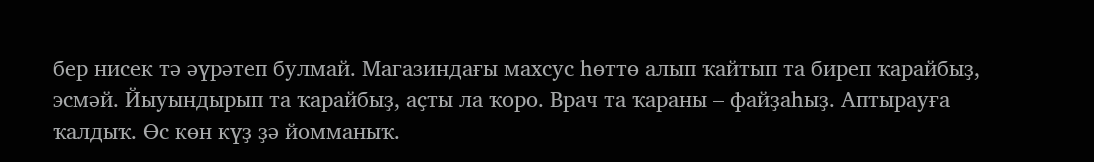бер нисек тә әүрәтеп булмай. Магазиндағы махсус һөттө алып ҡайтып та биреп ҡарайбыҙ, эсмәй. Йыуындырып та ҡарайбыҙ, аҫты ла ҡоро. Врач та ҡараны – файҙаһыҙ. Аптырауға ҡалдыҡ. Өс көн күҙ ҙә йомманыҡ.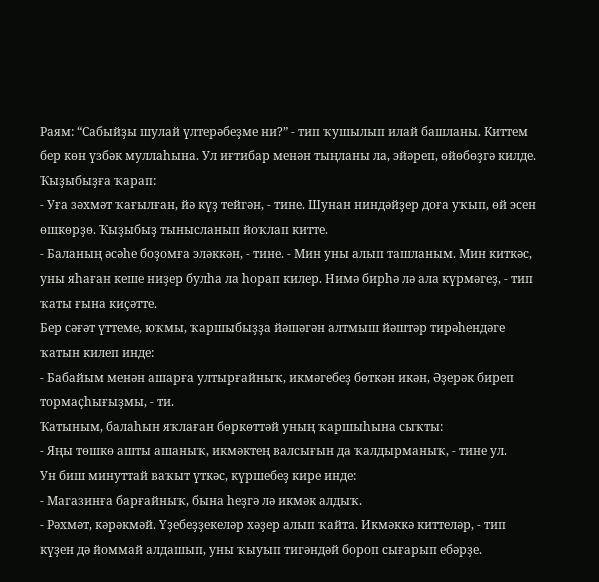Раям: “Сабыйҙы шулай үлтерәбеҙме ни?” - тип ҡушылып илай башланы. Киттем бер көн үзбәк муллаһына. Ул иғтибар менән тыңланы ла, эйәреп, өйөбөҙгә килде. Ҡыҙыбыҙға ҡарап:
- Уға зәхмәт ҡағылған, йә күҙ тейгән, - тине. Шунан ниндәйҙер доға уҡып, өй эсен өшкөрҙө. Ҡыҙыбыҙ тынысланып йоҡлап китте.
- Баланың әсәһе боҙомға эләккән, - тине. - Мин уны алып ташланым. Мин киткәс, уны яһаған кеше ниҙер булһа ла һорап килер. Нимә бирһә лә ала күрмәгеҙ, - тип ҡаты ғына киҫәтте.
Бер сәғәт үттеме, юҡмы, ҡаршыбыҙҙа йәшәгән алтмыш йәштәр тирәһендәге ҡатын килеп инде:
- Бабайым менән ашарға ултырғайныҡ, икмәгебеҙ бөткән икән, Әҙерәк биреп тормаҫһығыҙмы, - ти.
Ҡатыным, балаһын яҡлаған бөркөттәй уның ҡаршыһына сыҡты:
- Яңы төшкө ашты ашаныҡ, икмәктең валсығын да ҡалдырманыҡ, - тине ул.
Ун биш минуттай ваҡыт үткәс, күршебеҙ кире инде:
- Магазинға барғайныҡ, бына һеҙгә лә икмәк алдыҡ.
- Рәхмәт, кәрәкмәй. Үҙебеҙҙекеләр хәҙер алып ҡайта. Икмәккә киттеләр, - тип күҙен дә йоммай алдашып, уны ҡыуып тигәндәй бороп сығарып ебәрҙе.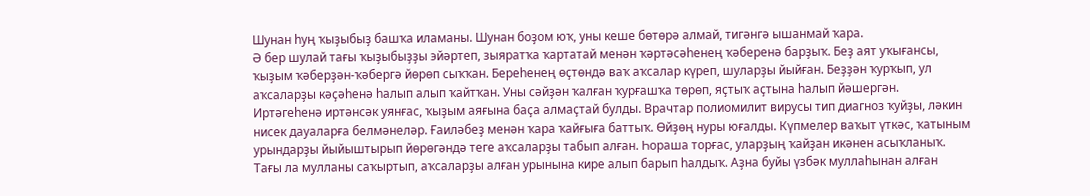Шунан һуң ҡыҙыбыҙ башҡа иламаны. Шунан боҙом юҡ, уны кеше бөтөрә алмай, тигәнгә ышанмай ҡара.
Ә бер шулай тағы ҡыҙыбыҙҙы эйәртеп, зыяратҡа ҡартатай менән ҡәртәсәһенең ҡәберенә барҙыҡ. Беҙ аят уҡығансы, ҡыҙым ҡәберҙән-ҡәбергә йөрөп сыҡҡан. Береһенең өҫтөндә ваҡ аҡсалар күреп, шуларҙы йыйған. Беҙҙән ҡурҡып, ул аҡсаларҙы кәҫәһенә һалып алып ҡайтҡан. Уны сәйҙән ҡалған ҡурғашҡа төрөп, яҫтыҡ аҫтына һалып йәшергән. Иртәгеһенә иртәнсәк уянғас, ҡыҙым аяғына баҫа алмаҫтай булды. Врачтар полиомилит вирусы тип диагноз ҡуйҙы, ләкин нисек дауаларға белмәнеләр. Ғаиләбеҙ менән ҡара ҡайғыға баттыҡ. Өйҙөң нуры юғалды. Күпмелер ваҡыт үткәс, ҡатыным урындарҙы йыйыштырып йөрөгәндә теге аҡсаларҙы табып алған. Һораша торғас, уларҙың ҡайҙан икәнен асыҡланыҡ. Тағы ла мулланы саҡыртып, аҡсаларҙы алған урынына кире алып барып һалдыҡ. Аҙна буйы үзбәк муллаһынан алған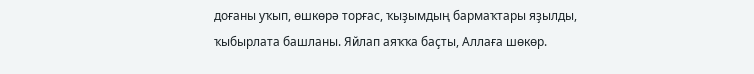доғаны уҡып, өшкөрә торғас, ҡыҙымдың бармаҡтары яҙылды, ҡыбырлата башланы. Яйлап аяҡҡа баҫты, Аллаға шөкөр.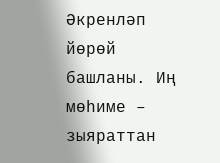Әкренләп йөрөй башланы. Иң мөһиме – зыяраттан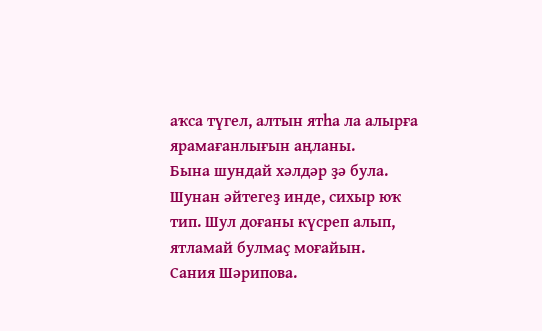аҡса түгел, алтын ятһа ла алырға ярамағанлығын аңланы.
Бына шундай хәлдәр ҙә була. Шунан әйтегеҙ инде, сихыр юҡ тип. Шул доғаны күсреп алып, ятламай булмаҫ моғайын.
Сания Шәрипова.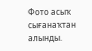Фото асыҡ сығанаҡтан алынды.